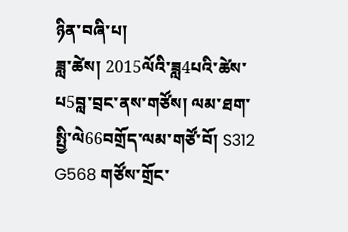ཉིན་བཞི་པ།
ཟླ་ཚེས། 2015ལོའི་ཟླ4པའི་ཚེས་པ5བླ་བྲང་ནས་གཙོས། ལམ་ཐག་སྤྱི་ལེ66བགྲོད་ལམ་གཙོ་བོ། S312 G568 གཙོས་གྲོང་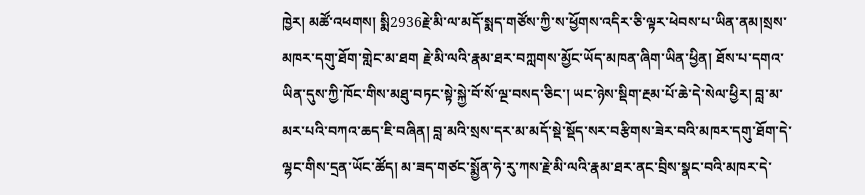ཁྱེར། མཚོ་འཕགས། སྨི2936རྗེ་མི་ལ་མདོ་སྨད་གཙོས་ཀྱི་ས་ཕྱོགས་འདིར་ཅི་ལྟར་ཕེབས་པ་ཡིན་ནམ།སྲས་མཁར་དགུ་ཐོག་གླེང་མ་ཐག རྗེ་མི་ལའི་རྣམ་ཐར་བཀླགས་མྱོང་ཡོད་མཁན་ཞིག་ཡིན་ཕྱིན། ཐོས་པ་དགའ་ཡིན་དུས་ཀྱི་ཁོང་གིས་མཐུ་བཏང་སྟེ་སྐྱེ་བོ་སོ་ལྔ་བསད་ཅིང་། ཡང་ཉེས་སྡིག་རྔམ་པོ་ཆེ་དེ་སེལ་ཕྱིར། བླ་མ་མར་པའི་བཀའ་ཆད་ཇི་བཞིན། བླ་མའི་སྲས་དར་མ་མདོ་སྡེ་སྡོད་སར་བརྩིགས་ཟེར་བའི་མཁར་དགུ་ཐོག་དེ་ལྷང་གིས་དྲན་ཡོང་ཚོད། མ་ཟད་གཙང་སྨྱོན་ཧེ་རུ་ཀས་རྗེ་མི་ལའི་རྣམ་ཐར་ནང་བྲིས་སྣང་བའི་མཁར་དེ་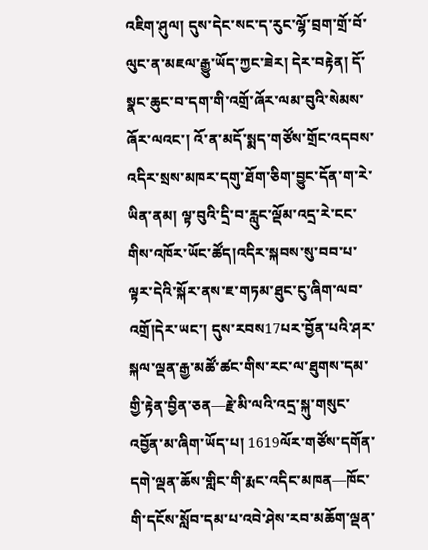འཇིག་ཤུལ། དུས་དེང་སང་ད་རུང་ལྷོ་བྲག་གྲོ་བོ་ལུང་ན་མཇལ་རྒྱུ་ཡོད་ཀྱང་ཟེར། དེར་བརྟེན། དོ་སྣང་ཆུང་བ་དག་གི་འགྲོ་ཞོར་ལམ་བུའི་སེམས་ཞོར་ལའང་། འོ་ན་མདོ་སྨད་གཙོས་གྲོང་འདབས་འདིར་སྲས་མཁར་དགུ་ཐོག་ཅིག་བྱུང་དོན་ག་རེ་ཡིན་ནམ། ལྟ་བུའི་དྲི་བ་རླུང་ལྡོམ་འདྲ་རེ་ངང་གིས་འཁོར་ཡོང་ཚོད།འདིར་སྐབས་སུ་བབ་པ་ལྟར་དེའི་སྐོར་ནས་ཇ་གཏམ་ཐུང་ངུ་ཞིག་ལབ་འགྲོ།དེར་ཡང་། དུས་རབས17པར་བྱོན་པའི་ཤར་སྐལ་ལྡན་རྒྱ་མཚོ་ཚང་གིས་རང་ལ་ཐུགས་དམ་གྱི་རྟེན་བྱིན་ཅན—རྗེ་མི་ལའི་འདྲ་སྐུ་གསུང་འབྱོན་མ་ཞིག་ཡོད་པ། 1619ལོར་གཙོས་དགོན་དགེ་ལྡན་ཆོས་གླིང་གི་རྨང་འདིང་མཁན—ཁོང་གི་དངོས་སློབ་དམ་པ་འབེ་ཤེས་རབ་མཆོག་ལྡན་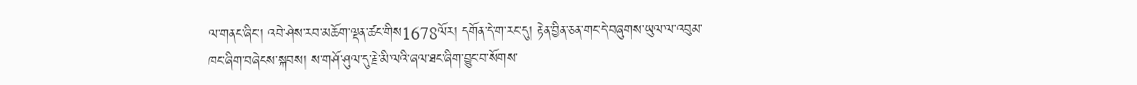ལ་གནང་ཞིང་། འབེ་ཤེས་རབ་མཆོག་ལྡན་ཚང་གིས1678ལོར། དགོན་དེ་ག་རང་དུ། རྟེན་བྱིན་ཅན་གང་དེ་བཞུགས་ཡུལ་ལ་འབུམ་ཁང་ཞིག་བཞེངས་སྐབས། ས་གཤོ་ཤུལ་དུ་རྗེ་མི་ལའི་ཞལ་ཐང་ཞིག་བྱུང་བ་སོགས་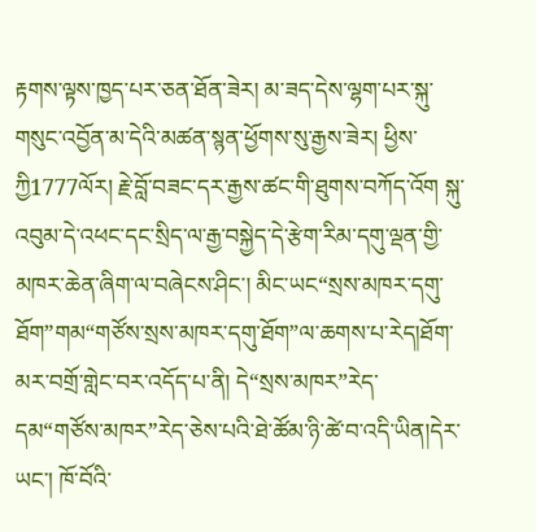རྟགས་ལྟས་ཁྱད་པར་ཅན་ཐོན་ཟེར། མ་ཟད་དེས་ལྷག་པར་སྐུ་གསུང་འབྱོན་མ་དེའི་མཚན་སྙན་ཕྱོགས་སུ་རྒྱས་ཟེར། ཕྱིས་ཀྱི1777ལོར། རྗེ་བློ་བཟང་དར་རྒྱས་ཚང་གི་ཐུགས་བཀོད་འོག སྐུ་འབུམ་དེ་འཕང་དང་སྲིད་ལ་རྒྱ་བསྐྱེད་དེ་རྩེག་རིམ་དགུ་ལྡན་གྱི་མཁར་ཆེན་ཞིག་ལ་བཞེངས་ཤིང་། མིང་ཡང“སྲས་མཁར་དགུ་ཐོག”གམ“གཙོས་སྲས་མཁར་དགུ་ཐོག”ལ་ཆགས་པ་རེད།ཐོག་མར་བགྲོ་གླེང་བར་འདོད་པ་ནི། དེ“སྲས་མཁར”རེད་དམ“གཙོས་མཁར”རེད་ཅེས་པའི་ཐེ་ཚོམ་ཉི་ཚེ་བ་འདི་ཡིན།དེར་ཡང་། ཁོ་བོའི་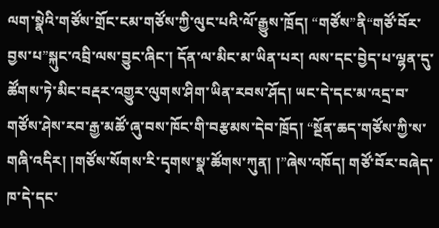ལག་སྣེའི་གཙོས་གྲོང་ངམ་གཙོས་ཀྱི་ལུང་པའི་ལོ་རྒྱུས་ཁྲོད། “གཙོས”ནི“གཙོ་བོར་བྱས་པ”སྐུང་འབྲི་ལས་བྱུང་ཞིང་། དོན་ལ་མིང་མ་ཡིན་པར། ལས་དང་བྱེད་པ་ལྷན་དུ་ཚོགས་ཏེ་མིང་བརྡར་འགྱུར་ལུགས་ཤིག་ཡིན་རབས་ཤོད། ཡང་དེ་དང་མ་འདྲ་བ་གཙོས་ཤེས་རབ་རྒྱ་མཚོ་ཞུ་བས་ཁོང་གི་བརྩམས་དེབ་ཁྲོད། “སྔོན་ཆད་གཙོས་ཀྱི་ས་གཞི་འདིར། །གཙོས་སོགས་རི་དྭགས་སྣ་ཚོགས་ཀུན། །”ཞེས་འཁོད། གཙོ་བོར་བཞེད་ཁ་དེ་དང་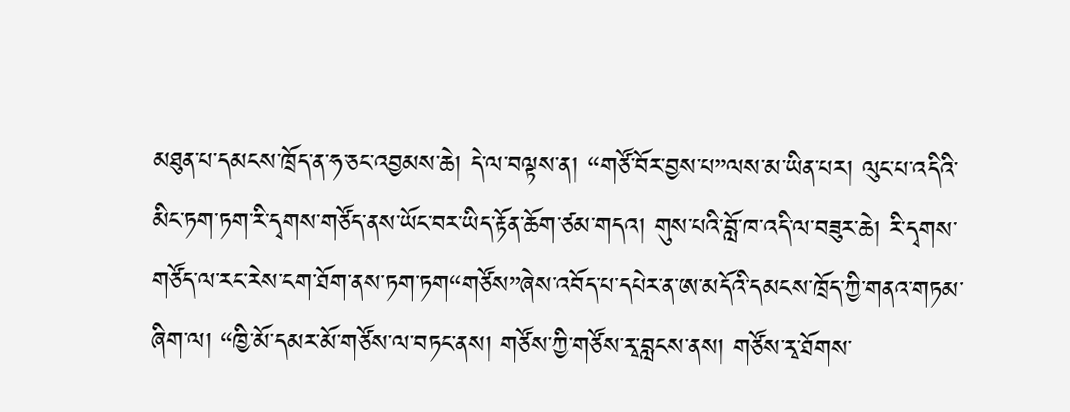མཐུན་པ་དམངས་ཁྲོད་ན་ཧ་ཅང་འབྱམས་ཆེ། དེ་ལ་བལྟས་ན། “གཙོ་བོར་བྱས་པ”ལས་མ་ཡིན་པར། ལུང་པ་འདིའི་མིང་ཏག་ཏག་རི་དྭགས་གཙོད་ནས་ཡོང་བར་ཡིད་རྟོན་ཆོག་ཙམ་གདའ། གུས་པའི་བློ་ཁ་འདི་ལ་བཟུར་ཆེ། རི་དྭགས་གཙོད་ལ་རང་རེས་ངག་ཐོག་ནས་ཏག་ཏག“གཙོས”ཞེས་འབོད་པ་དཔེར་ན་ཨ་མདོའི་དམངས་ཁྲོད་ཀྱི་གནའ་གཏམ་ཞིག་ལ། “ཁྱི་མོ་དམར་མོ་གཙོས་ལ་བཏང་ནས། གཙོས་ཀྱི་གཙོས་རྭ་བླངས་ནས། གཙོས་རྭ་ཐོགས་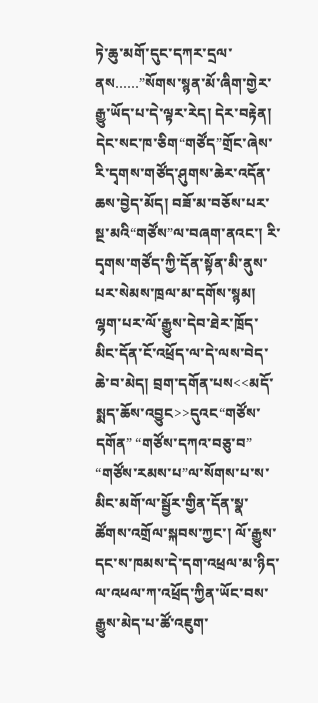ཏེ་ཆུ་མགོ་དུང་དཀར་དྲལ་ནས……”སོགས་སྙན་མོ་ཞིག་གྱེར་རྒྱུ་ཡོད་པ་དེ་ལྟར་རེད། དེར་བརྟེན། དེང་སང་ཁ་ཅིག“གཙོད”གྲོང་ཞེས་རི་དྭགས་གཙོད་ཤུགས་ཆེར་འདོན་ཆས་བྱེད་མོད། བཟོ་མ་བཅོས་པར་སྔ་མའི“གཙོས”ལ་བཞག་ནའང་། རི་དྭགས་གཙོད་ཀྱི་དོན་སྟོན་མི་ནུས་པར་སེམས་ཁྲལ་མ་དགོས་སྙམ། ལྷག་པར་ལོ་རྒྱུས་དེབ་ཐེར་ཁྲོད་མིང་དོན་ངོ་འཕྲོད་ལ་དེ་ལས་བེད་ཆེ་བ་མེད། བྲག་དགོན་པས<<མདོ་སྨད་ཆོས་འབྱུང>>དུའང“གཙོས་དགོན” “གཙོས་དཀའ་བཅུ་བ” “གཙོས་རམས་པ”ལ་སོགས་པ་ས་མིང་མགོ་ལ་སྦྱོར་གྱིན་དོན་སྣ་ཚོགས་འགྲོལ་སྐབས་ཀྱང་། ལོ་རྒྱུས་དང་ས་ཁམས་དེ་དག་འཕྲལ་མ་ཉིད་ལ་འཕལ་ཀ་འཕྲོད་ཀྱིན་ཡོང་བས་རྒྱུས་མེད་པ་ཚོ་འཇུག་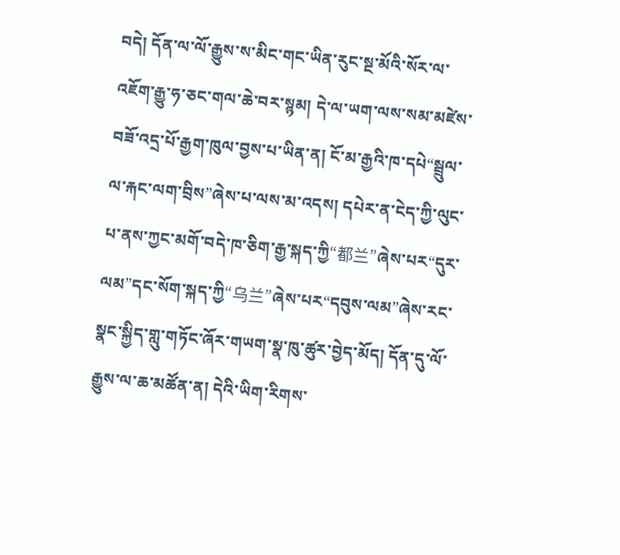བདེ། དོན་ལ་ལོ་རྒྱུས་ས་མིང་གང་ཡིན་རུང་སྔ་མོའི་སོར་ལ་འཇོག་རྒྱུ་ཧ་ཅང་གལ་ཆེ་བར་སྙམ། དེ་ལ་ཡག་ལས་སམ་མཛེས་བཟོ་འདྲ་པོ་རྒྱག་ཁུལ་བྱས་པ་ཡིན་ན། ངོ་མ་རྒྱའི་ཁ་དཔེ“སྦྲུལ་ལ་རྐང་ལག་བྲིས”ཞེས་པ་ལས་མ་འདས། དཔེར་ན་ངེད་ཀྱི་ལུང་པ་ནས་ཀྱང་མགོ་བདེ་ཁ་ཅིག་རྒྱ་སྐད་ཀྱི“都兰”ཞེས་པར“དུར་ལམ”དང་སོག་སྐད་ཀྱི“乌兰”ཞེས་པར“དབུས་ལམ”ཞེས་རང་སྣང་སྐྱིད་གླུ་གཏོང་ཞོར་གཡག་སྣ་ཁུ་ཚུར་བྱེད་མོད། དོན་དུ་ལོ་རྒྱུས་ལ་ཆ་མཚོན་ན། དེའི་ཡིག་རིགས་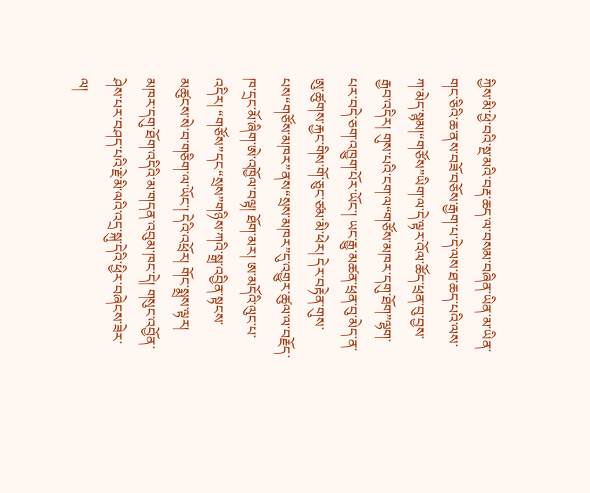ཀྱིས་མི་ཕྱེ་བའི་སྔ་མའི་བརྡ་ཆད་ལ་བསམ་བཞིན་ཡིན་མ་ཡིན་གང་ཅིའི་ཆ་ནས་བཟོ་བཅོས་རྒྱག་པ་དེ་ལས་ཐ་ཆད་པའི་ལས་ཀ་མེད་སྙམ།“གཙོས”ཡིག་ལ་དེ་ལྟར་འོལ་ཚོད་ཕྲན་བུ་བྱས་རྒྱབ་འདིར། གུས་པའི་ངག་ལ“གཙོས་མཁར་དགུ་ཐོག”ལྷག་པར་བདེ་ཅག་འཁྱུག་པོར་ཡོང་། ཡང་རྒྱུ་མཚན་ཕྲན་བུ་མེད་ན་ཨུ་ཚུགས་རྐྱང་གིས་གོ་ཅུང་ཙམ་མི་ཕེར། དེར་བརྟེན་གུས་པས“གཙོས་མཁར”ནས“སྲས་མཁར”དུ་འགྱུར་ཚུལ་ལ་བརྗོད་ཁ་དྲང་མོ་ཞིག་ཨེ་འཁྱོལ་བལྟ། ཐོག་མར། ཨ་མདོའི་ལུང་པ་འདིར། “གཙོས”དང“སྲས”གཉིས་ཀའི་སྒྲ་འབྱིན་སྟངས་མཚུངས་སེ་བ་གཅིག་ལ་ཡོང་། དེའི་འཕྲོར། གོང་སྨྲས་ལྟར། མཁར་དགུ་ཐོག་འདིའི་མ་གདན་འབུམ་ཁང་དེ། གསུང་འབྱོན་ཤེས་པར་བཤད་པའི་རྗེ་མི་ལའི་འདྲ་སྐུ་དེའི་ཕྱིར་བཞེངས་ཟེར་ལ།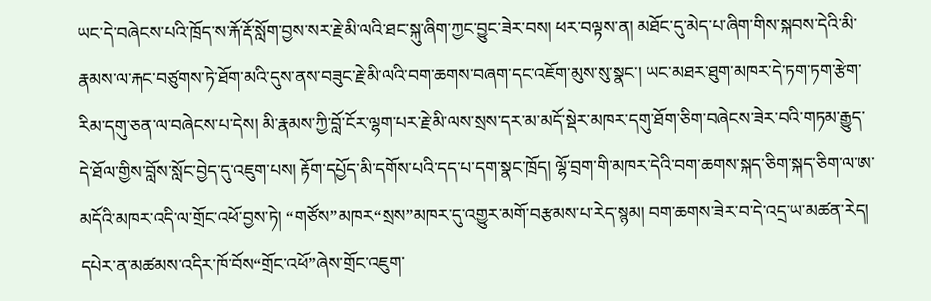ཡང་དེ་བཞེངས་པའི་ཁྲོད་ས་རྐོ་རྡོ་སློག་བྱས་སར་རྗེ་མི་ལའི་ཐང་སྐུ་ཞིག་ཀྱང་བྱུང་ཟེར་བས། ཕར་བལྟས་ན། མཐོང་དུ་མེད་པ་ཞིག་གིས་སྐབས་དེའི་མི་རྣམས་ལ་རྐང་བཙུགས་ཏེ་ཐོག་མའི་དུས་ནས་བཟུང་རྗེ་མི་ལའི་བག་ཆགས་བཞག་དང་འཇོག་མུས་སུ་སྣང་། ཡང་མཐར་ཐུག་མཁར་དེ་ཏག་ཏག་རྩེག་རིམ་དགུ་ཅན་ལ་བཞེངས་པ་དེས། མི་རྣམས་ཀྱི་བློ་ངོར་ལྷག་པར་རྗེ་མི་ལས་སྲས་དར་མ་མདོ་སྡེར་མཁར་དགུ་ཐོག་ཅིག་བཞེངས་ཟེར་བའི་གཏམ་རྒྱུད་དེ་ཐོལ་གྱིས་བློས་སློང་བྱེད་དུ་འཇུག་པས། རྟོག་དཔྱོད་མི་དགོས་པའི་དད་པ་དག་སྣང་ཁྲོད། ལྷོ་བྲག་གི་མཁར་དེའི་བག་ཆགས་སྐད་ཅིག་སྐད་ཅིག་ལ་ཨ་མདོའི་མཁར་འདི་ལ་གྲོང་འཕོ་བྱས་ཏེ། “གཙོས”མཁར“སྲས”མཁར་དུ་འགྱུར་མགོ་བརྩམས་པ་རེད་སྙམ། བག་ཆགས་ཟེར་བ་དེ་འདྲ་ཡ་མཚན་རེད། དཔེར་ན་མཚམས་འདིར་ཁོ་བོས“གྲོང་འཕོ”ཞེས་གྲོང་འཇུག་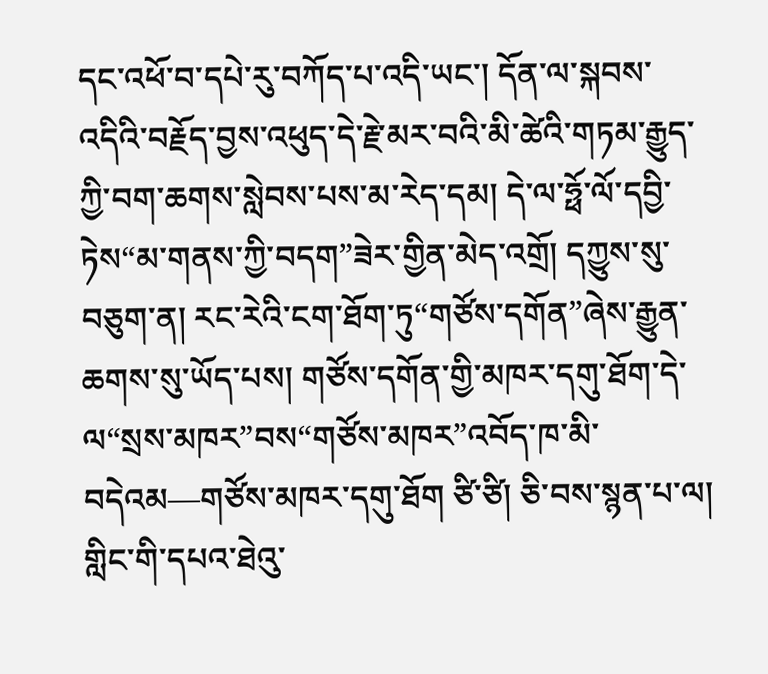དང་འཕོ་བ་དཔེ་རུ་བཀོད་པ་འདི་ཡང་། དོན་ལ་སྐབས་འདིའི་བརྗོད་བྱས་འཕུད་དེ་རྗེ་མར་བའི་མི་ཚེའི་གཏམ་རྒྱུད་ཀྱི་བག་ཆགས་སླེབས་པས་མ་རེད་དམ། དེ་ལ་ཧྥོ་ལོ་དབྱི་ཏེས“མ་གནས་ཀྱི་བདག”ཟེར་གྱིན་མེད་འགྲོ། དཀྱུས་སུ་བཅུག་ན། རང་རེའི་ངག་ཐོག་ཏུ“གཙོས་དགོན”ཞེས་རྒྱུན་ཆགས་སུ་ཡོད་པས། གཙོས་དགོན་གྱི་མཁར་དགུ་ཐོག་དེ་ལ“སྲས་མཁར”བས“གཙོས་མཁར”འབོད་ཁ་མི་བདེའམ—གཙོས་མཁར་དགུ་ཐོག ཙི་ཙི། ཅི་བས་སྙན་པ་ལ། གླིང་གི་དཔའ་ཐེའུ་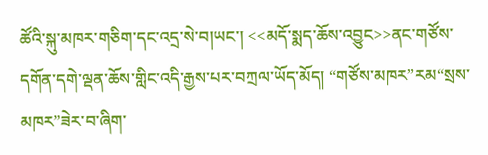ཚོའི་སྐུ་མཁར་གཅིག་དང་འདྲ་སེ་བ།ཡང་། <<མདོ་སྨད་ཆོས་འབྱུང>>ནང་གཙོས་དགོན་དགེ་ལྡན་ཆོས་གླིང་འདི་རྒྱས་པར་བཀྲལ་ཡོད་མོད། “གཙོས་མཁར”རམ“སྲས་མཁར”ཟེར་བ་ཞིག་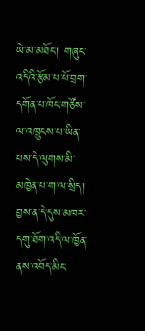ཡེ་མ་མཐོང་། གཞུང་འདིའི་རྩོམ་པ་པོ་བྲག་དགོན་པ་ཁོང་གཙོས་ལ་འཁྲུངས་པ་ཡིན་པས་དེ་ལུགས་མི་མཁྱེན་པ་ག་ལ་སྲིད། བྱས་ན་དེ་དུས་མཁར་དགུ་ཐོག་འདི་ལ་ཁྱོན་ནས་འབོད་མིང་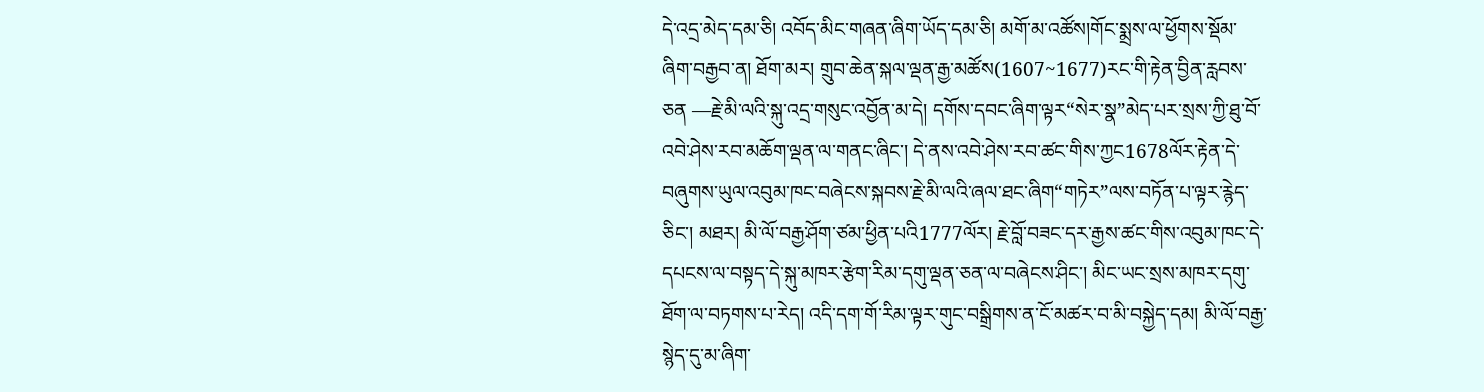དེ་འདྲ་མེད་དམ་ཅི། འབོད་མིང་གཞན་ཞིག་ཡོད་དམ་ཅི། མགོ་མ་འཚོས།གོང་སྨྲས་ལ་ཕྱོགས་སྡོམ་ཞིག་བརྒྱབ་ན། ཐོག་མར། གྲུབ་ཆེན་སྐལ་ལྡན་རྒྱ་མཚོས(1607~1677)རང་གི་རྟེན་བྱིན་རླབས་ཅན —རྗེ་མི་ལའི་སྐུ་འདྲ་གསུང་འབྱོན་མ་དེ། དགོས་དབང་ཞིག་ལྟར“སེར་སྣ”མེད་པར་སྲས་ཀྱི་ཐུ་བོ་འབེ་ཤེས་རབ་མཆོག་ལྡན་ལ་གནང་ཞིང་། དེ་ནས་འབེ་ཤེས་རབ་ཚང་གིས་ཀྱང1678ལོར་རྟེན་དེ་བཞུགས་ཡུལ་འབུམ་ཁང་བཞེངས་སྐབས་རྗེ་མི་ལའི་ཞལ་ཐང་ཞིག“གཏེར”ལས་བཏོན་པ་ལྟར་རྙེད་ཅིང་། མཐར། མི་ལོ་བརྒྱ་ཤོག་ཙམ་ཕྱིན་པའི1777ལོར། རྗེ་བློ་བཟང་དར་རྒྱས་ཚང་གིས་འབུམ་ཁང་དེ་དཔངས་ལ་བསྟད་དེ་སྐུ་མཁར་རྩེག་རིམ་དགུ་ལྡན་ཅན་ལ་བཞེངས་ཤིང་། མིང་ཡང་སྲས་མཁར་དགུ་ཐོག་ལ་བཏགས་པ་རེད། འདི་དག་གོ་རིམ་ལྟར་གུང་བསྒྲིགས་ན་ངོ་མཚར་བ་མི་བསྐྱེད་དམ། མི་ལོ་བརྒྱ་སྙེད་དུ་མ་ཞིག་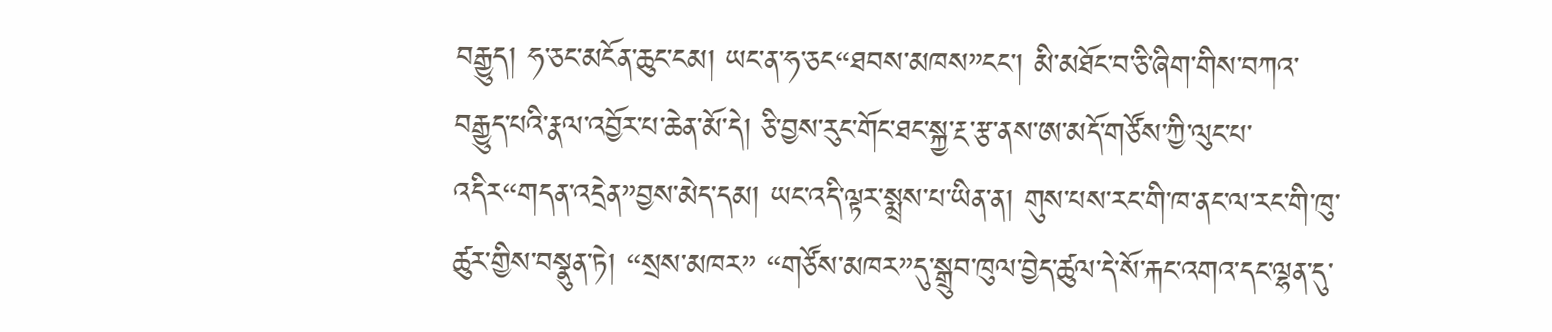བརྒྱུད། ཧ་ཅང་མངོན་ཆུང་ངམ། ཡང་ན་ཧ་ཅང“ཐབས་མཁས”ངང་། མི་མཐོང་བ་ཅི་ཞིག་གིས་བཀའ་བརྒྱུད་པའི་རྣལ་འབྱོར་པ་ཆེན་མོ་དེ། ཅི་བྱས་རུང་གོང་ཐང་སྐྱ་རྔ་རྩ་ནས་ཨ་མདོ་གཙོས་ཀྱི་ལུང་པ་འདིར“གདན་འདྲེན”བྱས་མེད་དམ། ཡང་འདི་ལྟར་སྨྲས་པ་ཡིན་ན། གུས་པས་རང་གི་ཁ་ནང་ལ་རང་གི་ཁུ་ཚུར་གྱིས་བསྣུན་ཏེ། “སྲས་མཁར” “གཙོས་མཁར”དུ་སྒྲུབ་ཁུལ་བྱེད་ཚུལ་དེ་སོ་རྐང་འགའ་དང་ལྷན་དུ་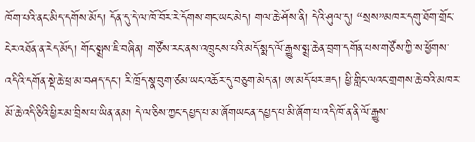ཁོག་པའི་ནང་མིད་དགོས་མོད། དོན་དུ་དེ་ལ་ཁོ་བོར་རེ་དོགས་གང་ཡང་མེད། གལ་ཆེ་ཤོས་ནི། དེའི་ཤུལ་དུ། “སྲས”མཁར་དགུ་ཐོག་གྲོང་ངེར་འཐོན་ན་རེད་མོད། གོང་སྨྲས་ཇི་བཞིན། གཙོས་རང་ནས་འཁྲུངས་པའི་མདོ་སྨད་ལོ་རྒྱུས་སྨྲ་ཆེན་བྲག་དགོན་པས་གཙོས་ཀྱི་ས་ཕྱོགས་འདིའི་དགོན་སྡེ་ཆེ་ཕྲ་མ་བཤད་དང་། རི་ཁྲོད་སྣ་བུག་ཙམ་ཡང་འཆོར་དུ་བཅུག་མེད་ན། ཨ་མདོ་ཕར་ཟད། ཕྱི་གླིང་ལའང་གྲགས་ཆེ་བའི་མཁར་མོ་ཆེ་འདི་ཅིའི་ཕྱིར་མ་བྲིས་པ་ཡིན་ནམ། དེ་ལ་ཅིས་ཀྱང་དཔྱད་པ་མ་ཞོགཡང་ན་དཔྱད་པ་མི་ཞོག་པ་འདི་ཁོ་ན་ནི་ལོ་རྒྱུས་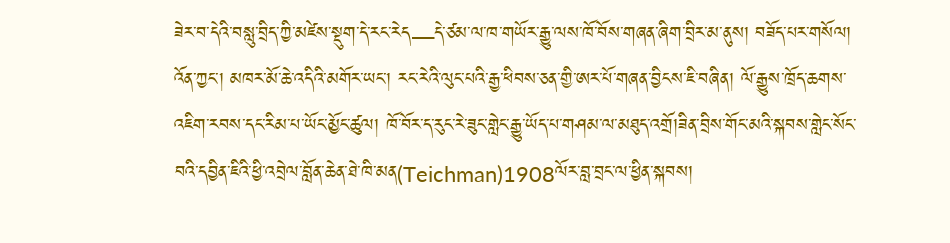ཟེར་བ་དེའི་བསླུ་བྲིད་ཀྱི་མཛེས་སྡུག་དེ་རང་རེད—དེ་ཙམ་ལ་ཁ་གཡོར་རྒྱུ་ལས་ཁོ་བོས་གཞན་ཞིག་བྲིར་མ་ནུས། བཟོད་པར་གསོལ། འོན་ཀྱང་། མཁར་མོ་ཆེ་འདིའི་མགོར་ཡང་། རང་རེའི་ལུང་པའི་རྒྱ་ཕིབས་ཅན་གྱི་ཨར་པོ་གཞན་བྱིངས་ཇི་བཞིན། ལོ་རྒྱུས་ཁྲོད་ཆགས་འཇིག་རབས་དང་རིམ་པ་ཡོང་མྱོང་ཚུལ། ཁོ་བོར་ད་རུང་རེ་ཟུང་གླེང་རྒྱུ་ཡོད་པ་གཤམ་ལ་མཐུད་འགྲོ།ཟིན་བྲིས་གོང་མའི་སྐབས་གླེང་སོང་བའི་དབྱིན་ཇིའི་ཕྱི་འབྲེལ་བློན་ཆེན་ཐེ་ཁི་མན(Teichman)1908ལོར་བླ་བྲང་ལ་ཕྱིན་སྐབས།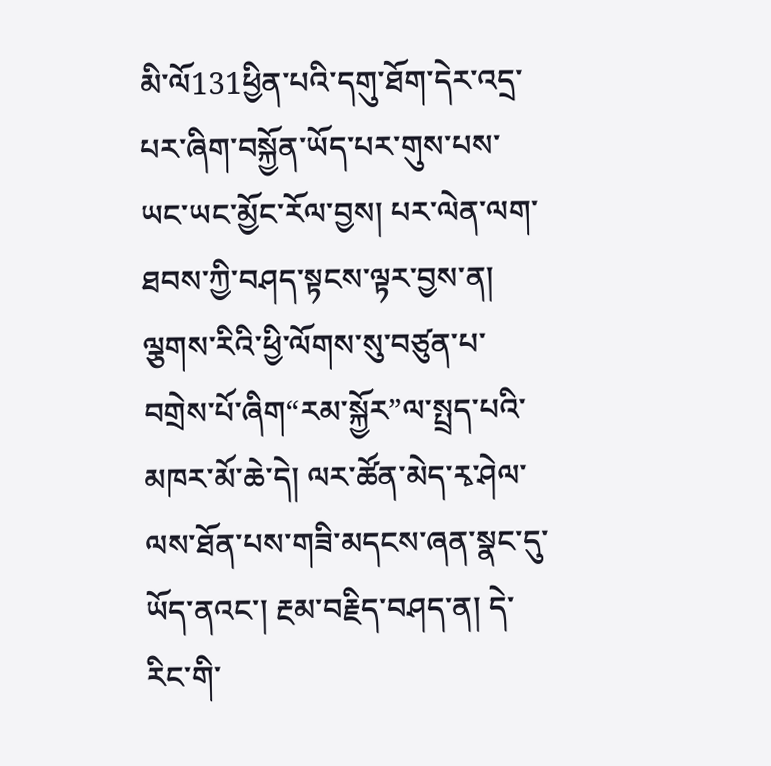མི་ལོ131ཕྱིན་པའི་དགུ་ཐོག་དེར་འདྲ་པར་ཞིག་བསྐྱོན་ཡོད་པར་གུས་པས་ཡང་ཡང་མྱོང་རོལ་བྱས། པར་ལེན་ལག་ཐབས་ཀྱི་བཤད་སྟངས་ལྟར་བྱས་ན། ལྕགས་རིའི་ཕྱི་ལོགས་སུ་བཙུན་པ་བགྲེས་པོ་ཞིག“རམ་སྐྱོར”ལ་སྤྲད་པའི་མཁར་མོ་ཆེ་དེ། ལར་ཚོན་མེད་རྭ་ཤེལ་ལས་ཐོན་པས་གཟི་མདངས་ཞན་སྣང་དུ་ཡོད་ནའང་། རྔམ་བརྗིད་བཤད་ན། དེ་རིང་གི་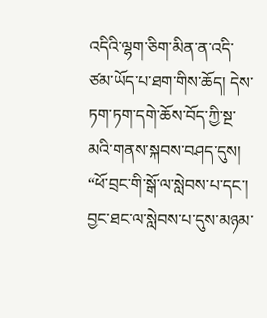འདིའི་ལྷག་ཅིག་མིན་ན་འདི་ཙམ་ཡོད་པ་ཐག་གིས་ཆོད། དེས་ཏག་ཏག་དགེ་ཆོས་བོད་ཀྱི་སྔ་མའི་གནས་སྐབས་བཤད་དུས། “ཕོ་བྲང་གི་སྒོ་ལ་སླེབས་པ་དང་། བྱང་ཐང་ལ་སླེབས་པ་དུས་མཉམ་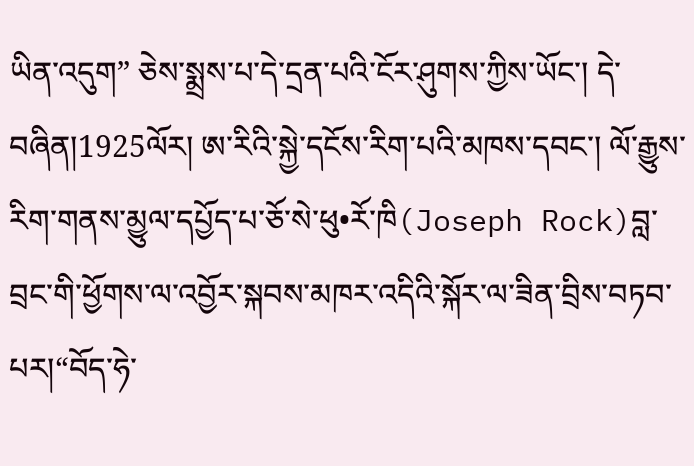ཡིན་འདུག” ཅེས་སྨྲས་པ་དེ་དྲན་པའི་ངོར་ཤུགས་ཀྱིས་ཡོང་། དེ་བཞིན།1925ལོར། ཨ་རིའི་སྐྱེ་དངོས་རིག་པའི་མཁས་དབང་། ལོ་རྒྱུས་རིག་གནས་མྱུལ་དཔྱོད་པ་ཅོ་སེ་ཕུ•རོ་ཁི(Joseph Rock)བླ་བྲང་གི་ཕྱོགས་ལ་འབྱོར་སྐབས་མཁར་འདིའི་སྐོར་ལ་ཟིན་བྲིས་བཏབ་པར།“བོད་ཧེ་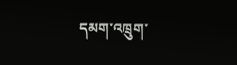དམག་འཁྲུག་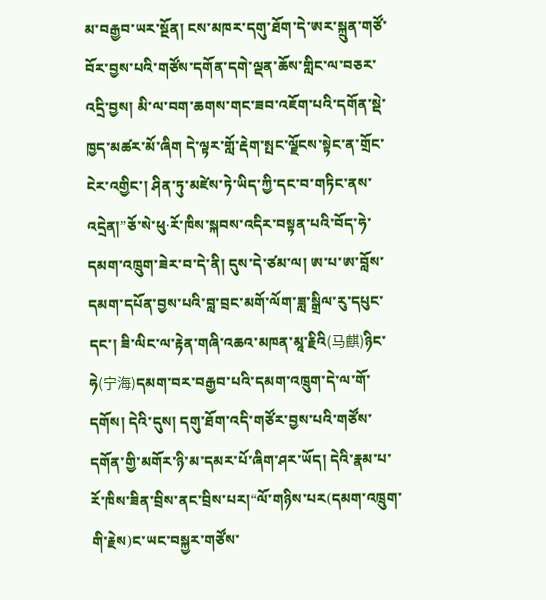མ་བརྒྱབ་ཡར་སྔོན། ངས་མཁར་དགུ་ཐོག་དེ་ཨར་སྐྲུན་གཙོ་བོར་བྱས་པའི་གཙོས་དགོན་དགེ་ལྡན་ཆོས་གླིང་ལ་བཅར་འདྲི་བྱས། མི་ལ་བག་ཆགས་གང་ཟབ་འཇོག་པའི་དགོན་སྡེ་ཁྱད་མཚར་མོ་ཞིག དེ་ལྟར་གློ་རྡེག་སྤང་ལྗོངས་སྟེང་ན་གྲོང་ངེར་འགྱིང་། ཤིན་ཏུ་མཛེས་ཏེ་ཡིད་ཀྱི་དང་བ་གཏིང་ནས་འདྲེན།”ཅོ་སེ་ཕུ·རོ་ཁིས་སྐབས་འདིར་བསྟན་པའི་བོད་ཧེ་དམག་འཁྲུག་ཟེར་བ་དེ་ནི། དུས་དེ་ཙམ་ལ། ཨ་པ་ཨ་བློས་དམག་དཔོན་བྱས་པའི་བླ་བྲང་མགོ་ལོག་ཟླ་སྒྲིལ་རུ་དཔུང་དང་། ཟི་ལིང་ལ་རྟེན་གཞི་འཆའ་མཁན་མཱ་རྗིའི(马麒)ཉིང་ཧེ(宁海)དམག་བར་བརྒྱབ་པའི་དམག་འཁྲུག་དེ་ལ་གོ་དགོས། དེའི་དུས། དགུ་ཐོག་འདི་གཙོར་བྱས་པའི་གཙོས་དགོན་གྱི་མགོར་ཉི་མ་དམར་པོ་ཞིག་ཤར་ཡོད། དེའི་རྣམ་པ་རོ་ཁིས་ཟིན་བྲིས་ནང་བྲིས་པར།“ལོ་གཉིས་པར(དམག་འཁྲུག་གི་རྗེས)ང་ཡང་བསྐྱར་གཙོས་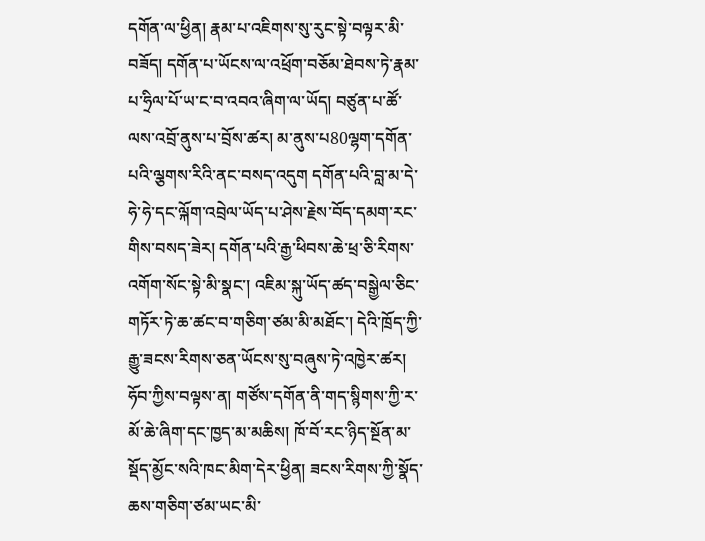དགོན་ལ་ཕྱིན། རྣམ་པ་འཇིགས་སུ་རུང་སྟེ་བལྟར་མི་བཟོད། དགོན་པ་ཡོངས་ལ་འཕྲོག་བཅོམ་ཐེབས་ཏེ་རྣམ་པ་ཧྲིལ་པོ་ཡ་ང་བ་འབའ་ཞིག་ལ་ཡོད། བཙུན་པ་ཚོ་ལས་འབྲོ་ནུས་པ་བྲོས་ཚར། མ་ནུས་པ80ལྷག་དགོན་པའི་ལྕགས་རིའི་ནང་བསད་འདུག དགོན་པའི་བླ་མ་དེ་ཧེ་ཧེ་དང་ལྐོག་འབྲེལ་ཡོད་པ་ཤེས་རྗེས་བོད་དམག་རང་གིས་བསད་ཟེར། དགོན་པའི་རྒྱ་ཕིབས་ཆེ་ཕྲ་ཅི་རིགས་འགོག་སོང་སྟེ་མི་སྣང་། འཇིམ་སྐུ་ཡོད་ཚད་བསྒྱེལ་ཅིང་གཏོར་ཏེ་ཆ་ཚང་བ་གཅིག་ཙམ་མི་མཐོང་། དེའི་ཁྲོད་ཀྱི་རྒྱུ་ཟངས་རིགས་ཅན་ཡོངས་སུ་བཞུས་ཏེ་འཁྱེར་ཚར། ཧོབ་ཀྱིས་བལྟས་ན། གཙོས་དགོན་ནི་གད་སྙིགས་ཀྱི་ར་མོ་ཆེ་ཞིག་དང་ཁྱད་མ་མཆིས། ཁོ་བོ་རང་ཉིད་སྔོན་མ་སྡོད་མྱོང་སའི་ཁང་མིག་དེར་ཕྱིན། ཟངས་རིགས་ཀྱི་སྣོད་ཆས་གཅིག་ཙམ་ཡང་མི་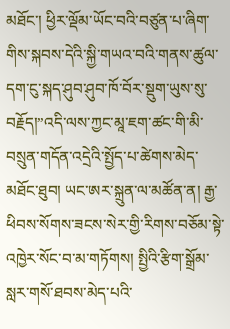མཐོང་། ཕྱིར་ལྡོམ་ཡོང་བའི་བཙུན་པ་ཞིག་གིས་སྐབས་དེའི་སྐྱི་གཡའ་བའི་གནས་ཚུལ་དག་ངུ་སྐད་ཤུབ་ཤུབ་ཁོ་བོར་སྡུག་ཡུས་སུ་བརྗོད།”འདི་ལས་ཀྱང་མཱ་ཇག་ཚང་གི་མི་བསྲུན་གདོན་འདྲེའི་སྤྱོད་པ་ཚེགས་མེད་མཐོང་ཐུབ། ཡང་ཨར་སྐྲུན་ལ་མཚོན་ན། རྒྱ་ཕིབས་སོགས་ཟངས་སེར་གྱི་རིགས་བཅོམ་སྟེ་འཁྱེར་སོང་བ་མ་གཏོགས། སྤྱིའི་རྩིག་སྒྲོམ་སླར་གསོ་ཐབས་མེད་པའི་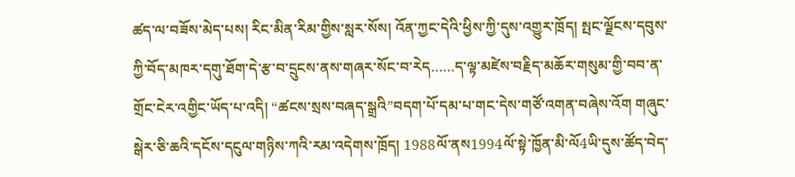ཚད་ལ་བཟོས་མེད་པས། རིང་མིན་རིམ་གྱིས་སླར་སོས། འོན་ཀྱང་དེའི་ཕྱིས་ཀྱི་དུས་འགྱུར་ཁྲོད། སྤང་ལྗོངས་དབུས་ཀྱི་བོད་མཁར་དགུ་ཐོག་དེ་རྩ་བ་དྲུངས་ནས་གཞར་སོང་བ་རེད……ད་ལྟ་མཛེས་བརྗིད་མཆོར་གསུམ་གྱི་བབ་ན་གྲོང་ངེར་འགྱིང་ཡོད་པ་འདི། “ཚངས་སྲས་བཞད་སྒྲའི”བདག་པོ་དམ་པ་གང་དེས་གཙོ་འགན་བཞེས་འོག གཞུང་སྒེར་ཅི་ཆའི་དངོས་དངུལ་གཉིས་ཀའི་རམ་འདེགས་ཁྲོད། 1988ལོ་ནས1994ལོ་སྟེ་ཁྱོན་མི་ལོ4ཡི་དུས་ཚོད་བེད་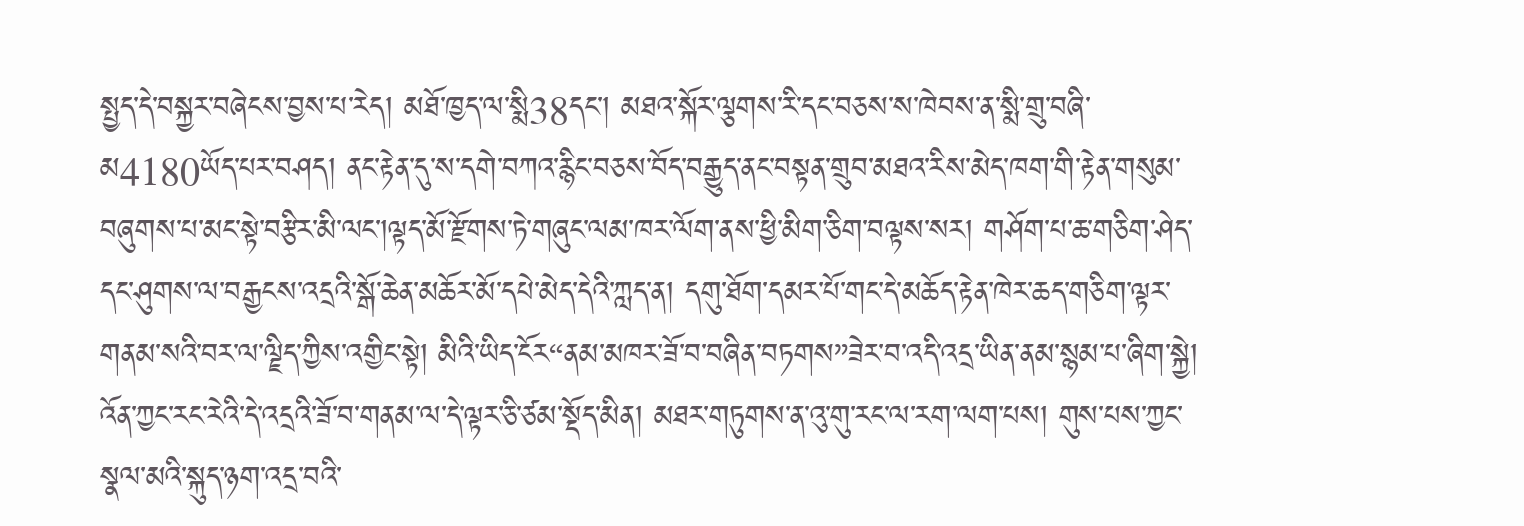སྤྱད་དེ་བསྐྱར་བཞེངས་བྱས་པ་རེད། མཐོ་ཁྱད་ལ་སྨི38དང་། མཐའ་སྐོར་ལྕགས་རི་དང་བཅས་ས་ཁེབས་ན་སྨི་གྲུ་བཞི་མ4180ཡོད་པར་བཤད། ནང་རྟེན་དུ་ས་དགེ་བཀའ་རྙིང་བཅས་བོད་བརྒྱུད་ནང་བསྟན་གྲུབ་མཐའ་རིས་མེད་ཁག་གི་རྟེན་གསུམ་བཞུགས་པ་མང་སྟེ་བརྩིར་མི་ལང་།ལྟད་མོ་རྫོགས་ཏེ་གཞུང་ལམ་ཁར་ལོག་ནས་ཕྱི་མིག་ཅིག་བལྟས་སར། གཤོག་པ་ཆ་གཅིག་ཤེད་དང་ཤུགས་ལ་བརྒྱངས་འདྲའི་སྒོ་ཆེན་མཆོར་མོ་དཔེ་མེད་དེའི་ཀླད་ན། དགུ་ཐོག་དམར་པོ་གང་དེ་མཆོད་རྟེན་ཁེར་ཆད་གཅིག་ལྟར་གནམ་སའི་བར་ལ་ལྗིད་ཀྱིས་འགྱིང་སྟེ། མིའི་ཡིད་ངོར“ནམ་མཁར་ཟོ་བ་བཞིན་བཏགས”ཟེར་བ་འདི་འདྲ་ཡིན་ནམ་སྙམ་པ་ཞིག་སྐྱེ། འོན་ཀྱང་རང་རེའི་དེ་འདྲའི་ཟོ་བ་གནམ་ལ་དེ་ལྟར་ཅི་ཙམ་སྡོད་མིན། མཐར་གཏུགས་ན་འུ་གུ་རང་ལ་རག་ལག་པས། གུས་པས་ཀྱང་སྣལ་མའི་སྐུད་ཉག་འདྲ་བའི་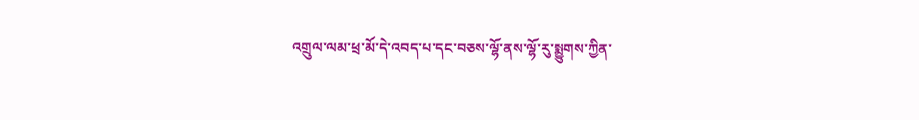འགྲུལ་ལམ་ཕྲ་མོ་དེ་འབད་པ་དང་བཅས་ལྷོ་ནས་ལྷོ་རུ་སྨྱུགས་ཀྱིན་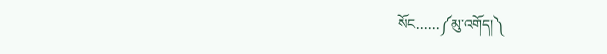སོང......༼མུ་འགོད།༽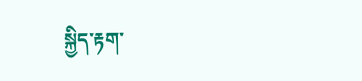སྐྱིད་རྟག་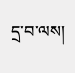དྲ་བ་ལས།